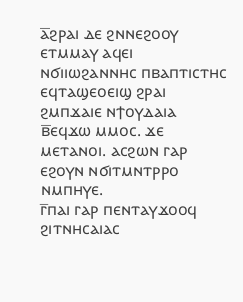ⲁ̅ϩⲣⲁⲓ ⲇⲉ ϩⲛⲛⲉϩⲟⲟⲩ ⲉⲧⲙⲙⲁⲩ ⲁϥⲉⲓ ⲛϭⲓⲓⲱϩⲁⲛⲛⲏⲥ ⲡⲃⲁⲡⲧⲓⲥⲧⲏⲥ ⲉϥⲧⲁϣⲉⲟⲉⲓϣ ϩⲣⲁⲓ ϩⲙⲡϫⲁⲓⲉ ⲛϯⲟⲩⲇⲁⲓⲁ
ⲃ̅ⲉϥϫⲱ ⲙⲙⲟⲥ. ϫⲉ ⲙⲉⲧⲁⲛⲟⲓ. ⲁⲥϩⲱⲛ ⲅⲁⲣ ⲉϩⲟⲩⲛ ⲛϭⲓⲧⲙⲛⲧⲣⲣⲟ ⲛⲙⲡⲏⲩⲉ.
ⲅ̅ⲡⲁⲓ ⲅⲁⲣ ⲡⲉⲛⲧⲁⲩϫⲟⲟϥ ϩⲓⲧⲛⲏⲥⲁⲓⲁⲥ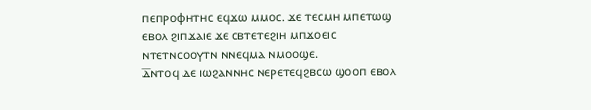ⲡⲉⲡⲣⲟⲫⲏⲧⲏⲥ ⲉϥϫⲱ ⲙⲙⲟⲥ. ϫⲉ ⲧⲉⲥⲙⲏ ⲙⲡⲉⲧⲱϣ ⲉⲃⲟⲗ ϩⲓⲡϫⲁⲓⲉ ϫⲉ ⲥⲃⲧⲉⲧⲉϩⲓⲏ ⲙⲡϫⲟⲉⲓⲥ ⲛⲧⲉⲧⲛⲥⲟⲟⲩⲧⲛ ⲛⲛⲉϥⲙⲁ ⲛⲙⲟⲟϣⲉ.
ⲇ̅ⲛⲧⲟϥ ⲇⲉ ⲓⲱϩⲁⲛⲛⲏⲥ ⲛⲉⲣⲉⲧⲉϥϩⲃⲥⲱ ϣⲟⲟⲡ ⲉⲃⲟⲗ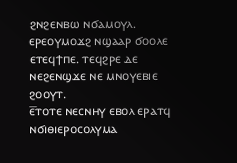ϩⲛϩⲉⲛⲃⲱ ⲛϭⲁⲙⲟⲩⲗ. ⲉⲣⲉⲟⲩⲙⲟϫϩ ⲛϣⲁⲁⲣ ϭⲟⲟⲗⲉ ⲉⲧⲉϥϯⲡⲉ. ⲧⲉϥϩⲣⲉ ⲇⲉ ⲛⲉϩⲉⲛϣϫⲉ ⲛⲉ ⲙⲛⲟⲩⲉⲃⲓⲉ ϩⲟⲟⲩⲧ.
ⲉ̅ⲧⲟⲧⲉ ⲛⲉⲥⲛⲏⲩ ⲉⲃⲟⲗ ⲉⲣⲁⲧϥ ⲛϭⲓⲑⲓⲉⲣⲟⲥⲟⲗⲩⲙⲁ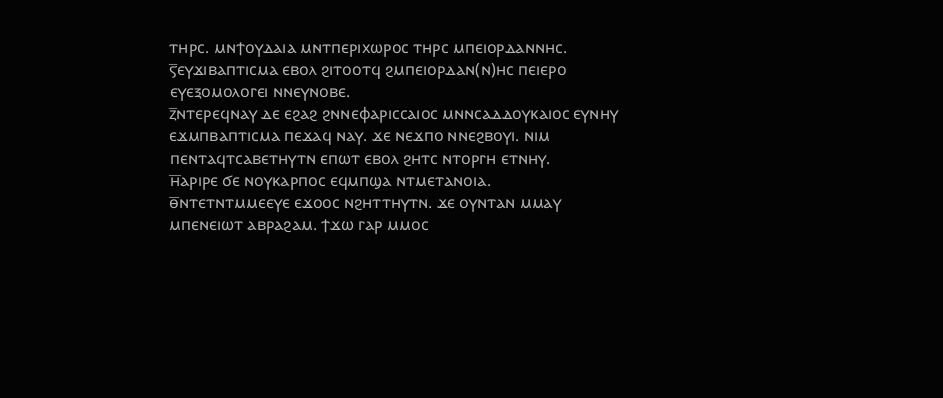ⲧⲏⲣⲥ. ⲙⲛϯⲟⲩⲇⲁⲓⲁ ⲙⲛⲧⲡⲉⲣⲓⲭⲱⲣⲟⲥ ⲧⲏⲣⲥ ⲙⲡⲉⲓⲟⲣⲇⲁⲛⲛⲏⲥ.
ⲋ̅ⲉⲩϫⲓⲃⲁⲡⲧⲓⲥⲙⲁ ⲉⲃⲟⲗ ϩⲓⲧⲟⲟⲧϥ ϩⲙⲡⲉⲓⲟⲣⲇⲁⲛ(ⲛ)ⲏⲥ ⲡⲉⲓⲉⲣⲟ ⲉⲩⲉⲝⲟⲙⲟⲗⲟⲅⲉⲓ ⲛⲛⲉⲩⲛⲟⲃⲉ.
ⲍ̅ⲛⲧⲉⲣⲉϥⲛⲁⲩ ⲇⲉ ⲉϩⲁϩ ϩⲛⲛⲉⲫⲁⲣⲓⲥⲥⲁⲓⲟⲥ ⲙⲛⲛⲥⲁⲇⲇⲟⲩⲕⲁⲓⲟⲥ ⲉⲩⲛⲏⲩ ⲉϫⲙⲡⲃⲁⲡⲧⲓⲥⲙⲁ ⲡⲉϫⲁϥ ⲛⲁⲩ. ϫⲉ ⲛⲉϫⲡⲟ ⲛⲛⲉϩⲃⲟⲩⲓ. ⲛⲓⲙ ⲡⲉⲛⲧⲁϥⲧⲥⲁⲃⲉⲧⲏⲩⲧⲛ ⲉⲡⲱⲧ ⲉⲃⲟⲗ ϩⲏⲧⲥ ⲛⲧⲟⲣⲅⲏ ⲉⲧⲛⲏⲩ.
ⲏ̅ⲁⲣⲓⲣⲉ ϭⲉ ⲛⲟⲩⲕⲁⲣⲡⲟⲥ ⲉϥⲙⲡϣⲁ ⲛⲧⲙⲉⲧⲁⲛⲟⲓⲁ.
ⲑ̅ⲛⲧⲉⲧⲛⲧⲙⲙⲉⲉⲩⲉ ⲉϫⲟⲟⲥ ⲛϩⲏⲧⲧⲏⲩⲧⲛ. ϫⲉ ⲟⲩⲛⲧⲁⲛ ⲙⲙⲁⲩ ⲙⲡⲉⲛⲉⲓⲱⲧ ⲁⲃⲣⲁϩⲁⲙ. ϯϫⲱ ⲅⲁⲣ ⲙⲙⲟⲥ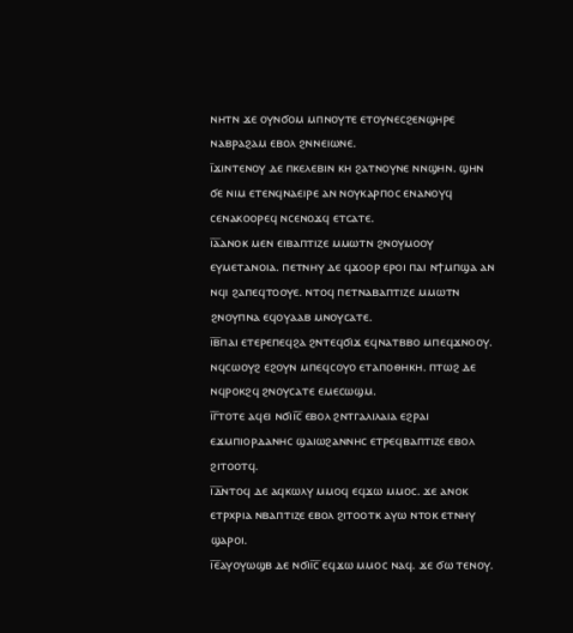ⲛⲏⲧⲛ ϫⲉ ⲟⲩⲛϭⲟⲙ ⲙⲡⲛⲟⲩⲧⲉ ⲉⲧⲟⲩⲛⲉⲥϩⲉⲛϣⲏⲣⲉ ⲛⲁⲃⲣⲁϩⲁⲙ ⲉⲃⲟⲗ ϩⲛⲛⲉⲓⲱⲛⲉ.
ⲓ̅ϫⲓⲛⲧⲉⲛⲟⲩ ⲇⲉ ⲡⲕⲉⲗⲉⲃⲓⲛ ⲕⲏ ϩⲁⲧⲛⲟⲩⲛⲉ ⲛⲛϣⲏⲛ. ϣⲏⲛ ϭⲉ ⲛⲓⲙ ⲉⲧⲉⲛϥⲛⲁⲉⲓⲣⲉ ⲁⲛ ⲛⲟⲩⲕⲁⲣⲡⲟⲥ ⲉⲛⲁⲛⲟⲩϥ ⲥⲉⲛⲁⲕⲟⲟⲣⲉϥ ⲛⲥⲉⲛⲟϫϥ ⲉⲧⲥⲁⲧⲉ.
ⲓ̅ⲁ̅ⲁⲛⲟⲕ ⲙⲉⲛ ⲉⲓⲃⲁⲡⲧⲓⲍⲉ ⲙⲙⲱⲧⲛ ϩⲛⲟⲩⲙⲟⲟⲩ ⲉⲩⲙⲉⲧⲁⲛⲟⲓⲁ. ⲡⲉⲧⲛⲏⲩ ⲇⲉ ϥϫⲟⲟⲣ ⲉⲣⲟⲓ ⲡⲁⲓ ⲛϯⲙⲡϣⲁ ⲁⲛ ⲛϥⲓ ϩⲁⲡⲉϥⲧⲟⲟⲩⲉ. ⲛⲧⲟϥ ⲡⲉⲧⲛⲁⲃⲁⲡⲧⲓⲍⲉ ⲙⲙⲱⲧⲛ ϩⲛⲟⲩⲡⲛⲁ ⲉϥⲟⲩⲁⲁⲃ ⲙⲛⲟⲩⲥⲁⲧⲉ.
ⲓ̅ⲃ̅ⲡⲁⲓ ⲉⲧⲉⲣⲉⲡⲉϥϩⲁ ϩⲛⲧⲉϥϭⲓϫ ⲉϥⲛⲁⲧⲃⲃⲟ ⲙⲡⲉϥϫⲛⲟⲟⲩ. ⲛϥⲥⲱⲟⲩϩ ⲉϩⲟⲩⲛ ⲙⲡⲉϥⲥⲟⲩⲟ ⲉⲧⲁⲡⲟⲑⲏⲕⲏ. ⲡⲧⲱϩ ⲇⲉ ⲛϥⲣⲟⲕϩϥ ϩⲛⲟⲩⲥⲁⲧⲉ ⲉⲙⲉⲥⲱϣⲙ.
ⲓ̅ⲅ̅ⲧⲟⲧⲉ ⲁϥⲉⲓ ⲛϭⲓⲓ̅ⲥ̅ ⲉⲃⲟⲗ ϩⲛⲧⲅⲁⲗⲓⲗⲁⲓⲁ ⲉϩⲣⲁⲓ ⲉϫⲙⲡⲓⲟⲣⲇⲁⲛⲏⲥ ϣⲁⲓⲱϩⲁⲛⲛⲏⲥ ⲉⲧⲣⲉϥⲃⲁⲡⲧⲓⲍⲉ ⲉⲃⲟⲗ ϩⲓⲧⲟⲟⲧϥ.
ⲓ̅ⲇ̅ⲛⲧⲟϥ ⲇⲉ ⲁϥⲕⲱⲗⲩ ⲙⲙⲟϥ ⲉϥϫⲱ ⲙⲙⲟⲥ. ϫⲉ ⲁⲛⲟⲕ ⲉⲧⲣⲭⲣⲓⲁ ⲛⲃⲁⲡⲧⲓⲍⲉ ⲉⲃⲟⲗ ϩⲓⲧⲟⲟⲧⲕ ⲁⲩⲱ ⲛⲧⲟⲕ ⲉⲧⲛⲏⲩ ϣⲁⲣⲟⲓ.
ⲓ̅ⲉ̅ⲁⲩⲟⲩⲱϣⲃ ⲇⲉ ⲛϭⲓⲓ̅ⲥ̅ ⲉϥϫⲱ ⲙⲙⲟⲥ ⲛⲁϥ. ϫⲉ ϭⲱ ⲧⲉⲛⲟⲩ.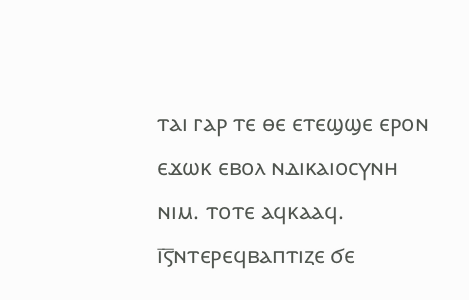ⲧⲁⲓ ⲅⲁⲣ ⲧⲉ ⲑⲉ ⲉⲧⲉϣϣⲉ ⲉⲣⲟⲛ ⲉϫⲱⲕ ⲉⲃⲟⲗ ⲛⲇⲓⲕⲁⲓⲟⲥⲩⲛⲏ ⲛⲓⲙ. ⲧⲟⲧⲉ ⲁϥⲕⲁⲁϥ.
ⲓ̅ⲋ̅ⲛⲧⲉⲣⲉϥⲃⲁⲡⲧⲓⲍⲉ ϭⲉ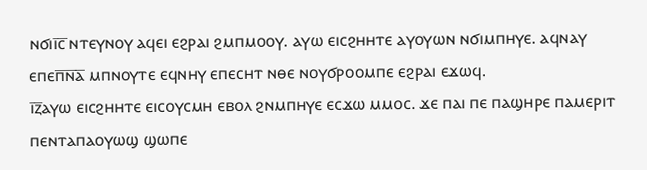ⲛϭⲓⲓ̅ⲥ̅ ⲛⲧⲉⲩⲛⲟⲩ ⲁϥⲉⲓ ⲉϩⲣⲁⲓ ϩⲙⲡⲙⲟⲟⲩ. ⲁⲩⲱ ⲉⲓⲥϩⲏⲏⲧⲉ ⲁⲩⲟⲩⲱⲛ ⲛϭⲓⲙⲡⲏⲩⲉ. ⲁϥⲛⲁⲩ ⲉⲡⲉⲡ̅ⲛ̅ⲁ̅ ⲙⲡⲛⲟⲩⲧⲉ ⲉϥⲛⲏⲩ ⲉⲡⲉⲥⲏⲧ ⲛⲑⲉ ⲛⲟⲩϭⲣⲟⲟⲙⲡⲉ ⲉϩⲣⲁⲓ ⲉϫⲱϥ.
ⲓ̅ⲍ̅ⲁⲩⲱ ⲉⲓⲥϩⲏⲏⲧⲉ ⲉⲓⲥⲟⲩⲥⲙⲏ ⲉⲃⲟⲗ ϩⲛⲙⲡⲏⲩⲉ ⲉⲥϫⲱ ⲙⲙⲟⲥ. ϫⲉ ⲡⲁⲓ ⲡⲉ ⲡⲁϣⲏⲣⲉ ⲡⲁⲙⲉⲣⲓⲧ ⲡⲉⲛⲧⲁⲡⲁⲟⲩⲱϣ ϣⲱⲡⲉ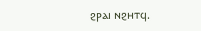ϩⲣⲁⲓ ⲛϩⲏⲧϥ.